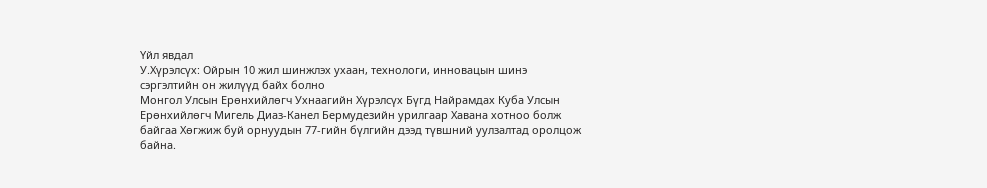Үйл явдал
У.Хүрэлсүх: Ойрын 10 жил шинжлэх ухаан, технологи, инновацын шинэ сэргэлтийн он жилүүд байх болно
Монгол Улсын Ерөнхийлөгч Ухнаагийн Хүрэлсүх Бүгд Найрамдах Куба Улсын Ерөнхийлөгч Мигель Диаз-Канел Бермудезийн урилгаар Хавана хотноо болж байгаа Хөгжиж буй орнуудын 77-гийн бүлгийн дээд түвшний уулзалтад оролцож байна.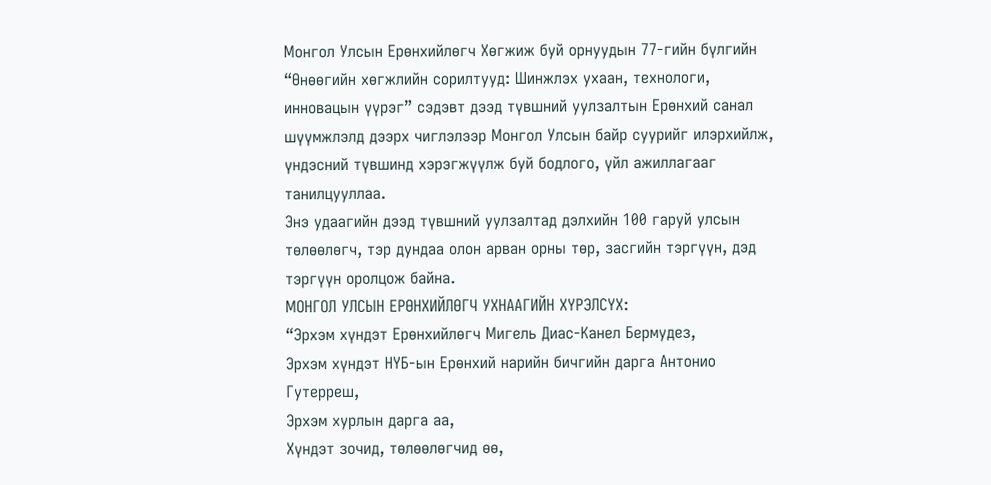Монгол Улсын Ерөнхийлөгч Хөгжиж буй орнуудын 77-гийн бүлгийн “Өнөөгийн хөгжлийн сорилтууд: Шинжлэх ухаан, технологи, инновацын үүрэг” сэдэвт дээд түвшний уулзалтын Ерөнхий санал шүүмжлэлд дээрх чиглэлээр Монгол Улсын байр суурийг илэрхийлж, үндэсний түвшинд хэрэгжүүлж буй бодлого, үйл ажиллагааг танилцууллаа.
Энэ удаагийн дээд түвшний уулзалтад дэлхийн 100 гаруй улсын төлөөлөгч, тэр дундаа олон арван орны төр, засгийн тэргүүн, дэд тэргүүн оролцож байна.
МОНГОЛ УЛСЫН ЕРӨНХИЙЛӨГЧ УХНААГИЙН ХҮРЭЛСҮХ:
“Эрхэм хүндэт Ерөнхийлөгч Мигель Диас-Канел Бермудез,
Эрхэм хүндэт НҮБ-ын Ерөнхий нарийн бичгийн дарга Антонио Гутерреш,
Эрхэм хурлын дарга аа,
Хүндэт зочид, төлөөлөгчид өө,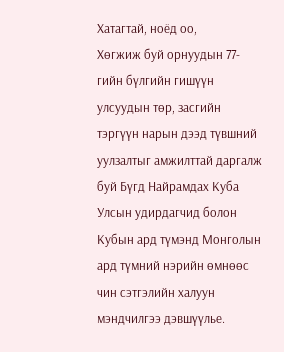Хатагтай, ноёд оо,
Хөгжиж буй орнуудын 77-гийн бүлгийн гишүүн улсуудын төр, засгийн тэргүүн нарын дээд түвшний уулзалтыг амжилттай даргалж буй Бүгд Найрамдах Куба Улсын удирдагчид болон Кубын ард түмэнд Монголын ард түмний нэрийн өмнөөс чин сэтгэлийн халуун мэндчилгээ дэвшүүлье.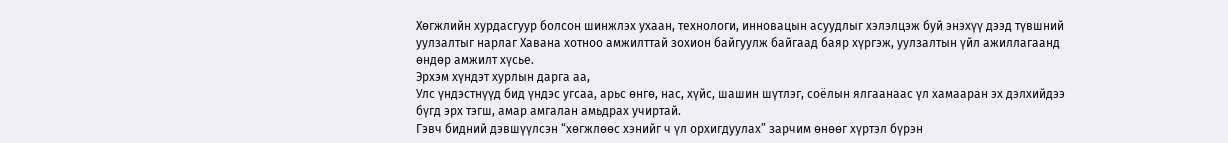Хөгжлийн хурдасгуур болсон шинжлэх ухаан, технологи, инновацын асуудлыг хэлэлцэж буй энэхүү дээд түвшний уулзалтыг нарлаг Хавана хотноо амжилттай зохион байгуулж байгаад баяр хүргэж, уулзалтын үйл ажиллагаанд өндөр амжилт хүсье.
Эрхэм хүндэт хурлын дарга аа,
Улс үндэстнүүд бид үндэс угсаа, арьс өнгө, нас, хүйс, шашин шүтлэг, соёлын ялгаанаас үл хамааран эх дэлхийдээ бүгд эрх тэгш, амар амгалан амьдрах учиртай.
Гэвч бидний дэвшүүлсэн “хөгжлөөс хэнийг ч үл орхигдуулах” зарчим өнөөг хүртэл бүрэн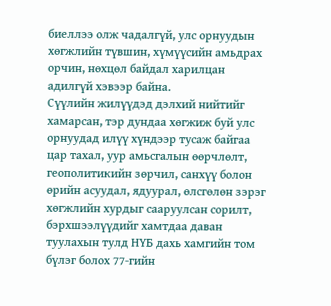биеллээ олж чадалгүй, улс орнуудын хөгжлийн түвшин, хүмүүсийн амьдрах орчин, нөхцөл байдал харилцан адилгүй хэвээр байна.
Сүүлийн жилүүдэд дэлхий нийтийг хамарсан, тэр дундаа хөгжиж буй улс орнуудад илүү хүндээр тусаж байгаа цар тахал, уур амьсгалын өөрчлөлт, геополитикийн зөрчил, санхүү болон өрийн асуудал, ядуурал, өлсгөлөн зэрэг хөгжлийн хурдыг сааруулсан сорилт, бэрхшээлүүдийг хамтдаа даван туулахын тулд НҮБ дахь хамгийн том бүлэг болох 77-гийн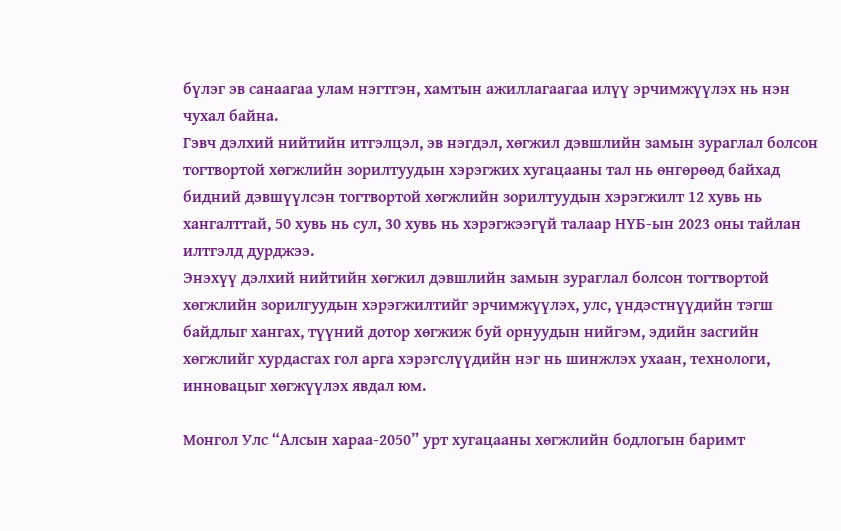бүлэг эв санаагаа улам нэгтгэн, хамтын ажиллагаагаа илүү эрчимжүүлэх нь нэн чухал байна.
Гэвч дэлхий нийтийн итгэлцэл, эв нэгдэл, хөгжил дэвшлийн замын зураглал болсон тогтвортой хөгжлийн зорилтуудын хэрэгжих хугацааны тал нь өнгөрөөд байхад бидний дэвшүүлсэн тогтвортой хөгжлийн зорилтуудын хэрэгжилт 12 хувь нь хангалттай, 50 хувь нь сул, 30 хувь нь хэрэгжээгүй талаар НҮБ-ын 2023 оны тайлан илтгэлд дурджээ.
Энэхүү дэлхий нийтийн хөгжил дэвшлийн замын зураглал болсон тогтвортой хөгжлийн зорилгуудын хэрэгжилтийг эрчимжүүлэх, улс, үндэстнүүдийн тэгш байдлыг хангах, түүний дотор хөгжиж буй орнуудын нийгэм, эдийн засгийн хөгжлийг хурдасгах гол арга хэрэгслүүдийн нэг нь шинжлэх ухаан, технологи, инновацыг хөгжүүлэх явдал юм.

Монгол Улс “Алсын хараа-2050” урт хугацааны хөгжлийн бодлогын баримт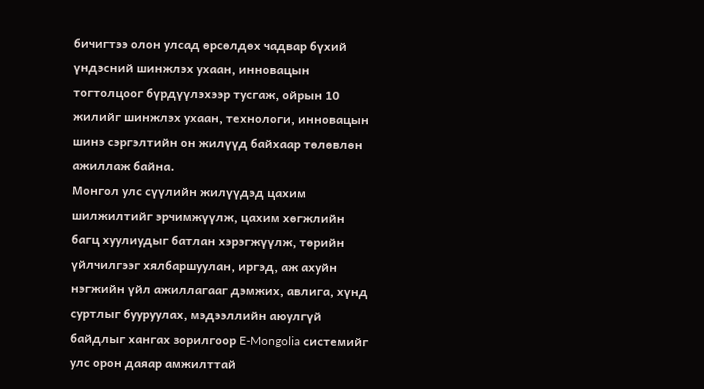бичигтээ олон улсад өрсөлдөх чадвар бүхий үндэсний шинжлэх ухаан, инновацын тогтолцоог бүрдүүлэхээр тусгаж, ойрын 10 жилийг шинжлэх ухаан, технологи, инновацын шинэ сэргэлтийн он жилүүд байхаар төлөвлөн ажиллаж байна.
Монгол улс сүүлийн жилүүдэд цахим шилжилтийг эрчимжүүлж, цахим хөгжлийн багц хуулиудыг батлан хэрэгжүүлж, төрийн үйлчилгээг хялбаршуулан, иргэд, аж ахуйн нэгжийн үйл ажиллагааг дэмжих, авлига, хүнд суртлыг бууруулах, мэдээллийн аюулгүй байдлыг хангах зорилгоор E-Mongolia системийг улс орон даяар амжилттай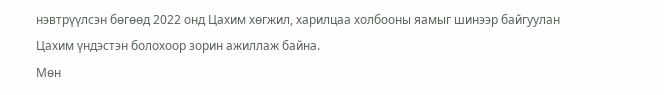нэвтрүүлсэн бөгөөд 2022 онд Цахим хөгжил, харилцаа холбооны яамыг шинээр байгуулан Цахим үндэстэн болохоор зорин ажиллаж байна.
Мөн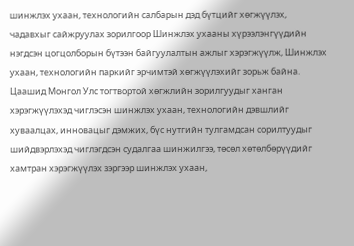шинжлэх ухаан, технологийн салбарын дэд бүтцийг хөгжүүлэх, чадавхыг сайжруулах зорилгоор Шинжлэх ухааны хүрээлэнгүүдийн нэгдсэн цогцолборын бүтээн байгуулалтын ажлыг хэрэгжүүлж, Шинжлэх ухаан, технологийн паркийг эрчимтэй хөгжүүлэхийг зорьж байна.
Цаашид Монгол Улс тогтвортой хөгжлийн зорилгуудыг ханган хэрэгжүүлэхэд чиглэсэн шинжлэх ухаан, технологийн дэвшлийг хуваалцах, инновацыг дэмжих, бүс нутгийн тулгамдсан сорилтуудыг шийдвэрлэхэд чиглэгдсэн судалгаа шинжилгээ, төсөл хөтөлбөрүүдийг хамтран хэрэгжүүлэх зэргээр шинжлэх ухаан,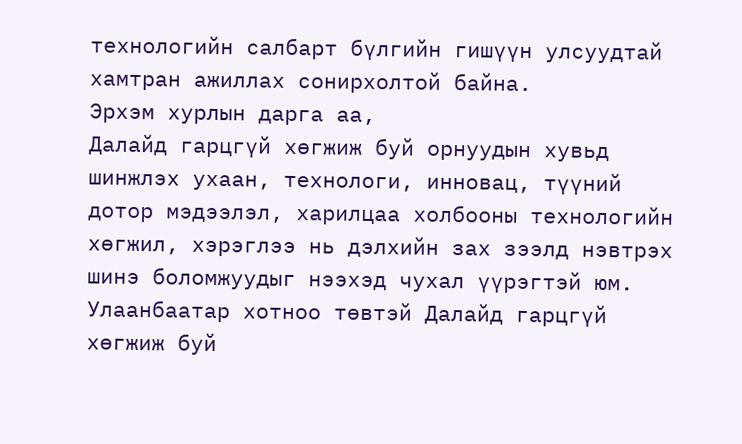технологийн салбарт бүлгийн гишүүн улсуудтай хамтран ажиллах сонирхолтой байна.
Эрхэм хурлын дарга аа,
Далайд гарцгүй хөгжиж буй орнуудын хувьд шинжлэх ухаан, технологи, инновац, түүний дотор мэдээлэл, харилцаа холбооны технологийн хөгжил, хэрэглээ нь дэлхийн зах зээлд нэвтрэх шинэ боломжуудыг нээхэд чухал үүрэгтэй юм.
Улаанбаатар хотноо төвтэй Далайд гарцгүй хөгжиж буй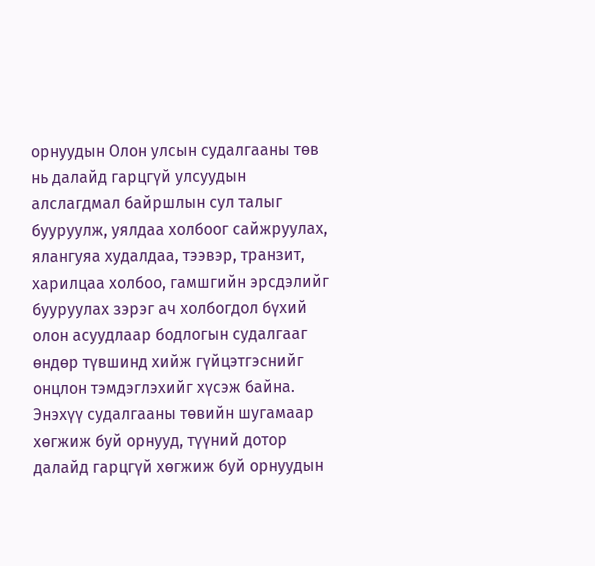орнуудын Олон улсын судалгааны төв нь далайд гарцгүй улсуудын алслагдмал байршлын сул талыг бууруулж, уялдаа холбоог сайжруулах, ялангуяа худалдаа, тээвэр, транзит, харилцаа холбоо, гамшгийн эрсдэлийг бууруулах зэрэг ач холбогдол бүхий олон асуудлаар бодлогын судалгааг өндөр түвшинд хийж гүйцэтгэснийг онцлон тэмдэглэхийг хүсэж байна.
Энэхүү судалгааны төвийн шугамаар хөгжиж буй орнууд, түүний дотор далайд гарцгүй хөгжиж буй орнуудын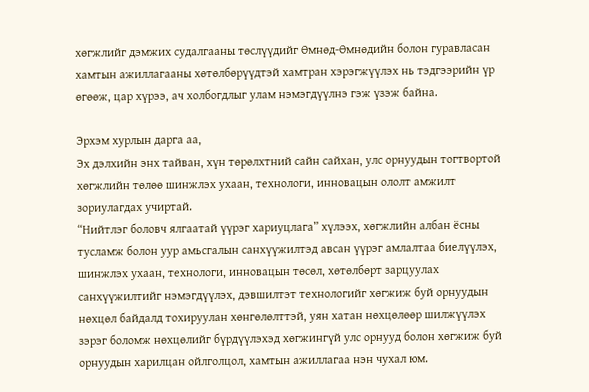хөгжлийг дэмжих судалгааны төслүүдийг Өмнөд-Өмнөдийн болон гуравласан хамтын ажиллагааны хөтөлбөрүүдтэй хамтран хэрэгжүүлэх нь тэдгээрийн үр өгөөж, цар хүрээ, ач холбогдлыг улам нэмэгдүүлнэ гэж үзэж байна.

Эрхэм хурлын дарга аа,
Эх дэлхийн энх тайван, хүн төрөлхтний сайн сайхан, улс орнуудын тогтвортой хөгжлийн төлөө шинжлэх ухаан, технологи, инновацын ололт амжилт зориулагдах учиртай.
“Нийтлэг боловч ялгаатай үүрэг хариуцлага” хүлээх, хөгжлийн албан ёсны тусламж болон уур амьсгалын санхүүжилтэд авсан үүрэг амлалтаа биелүүлэх, шинжлэх ухаан, технологи, инновацын төсөл, хөтөлбөрт зарцуулах санхүүжилтийг нэмэгдүүлэх, дэвшилтэт технологийг хөгжиж буй орнуудын нөхцөл байдалд тохируулан хөнгөлөлттэй, уян хатан нөхцөлөөр шилжүүлэх зэрэг боломж нөхцөлийг бүрдүүлэхэд хөгжингүй улс орнууд болон хөгжиж буй орнуудын харилцан ойлголцол, хамтын ажиллагаа нэн чухал юм.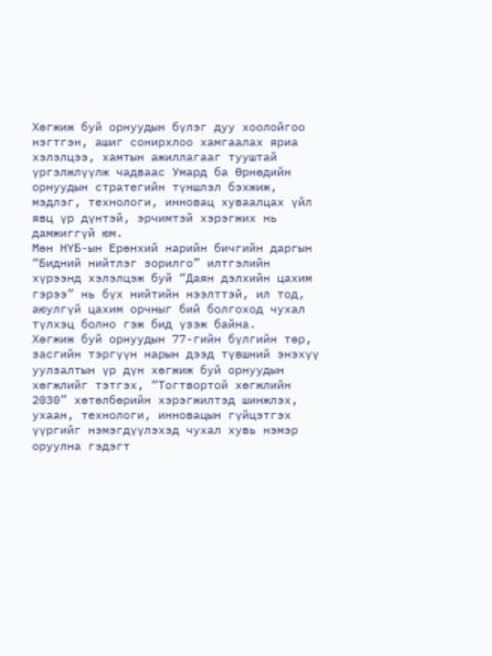Хөгжиж буй орнуудын бүлэг дуу хоолойгоо нэгтгэн, ашиг сонирхлоо хамгаалах яриа хэлэлцээ, хамтын ажиллагааг тууштай үргэлжлүүлж чадваас Умард ба Өрнөдийн орнуудын стратегийн түншлэл бэхжиж, мэдлэг, технологи, инновац хуваалцах үйл явц үр дүнтэй, эрчимтэй хэрэгжих нь дамжиггүй юм.
Мөн НҮБ-ын Ерөнхий нарийн бичгийн даргын “Бидний нийтлэг зорилго” илтгэлийн хүрээнд хэлэлцэж буй “Даян дэлхийн цахим гэрээ” нь бүх нийтийн нээлттэй, ил тод, аюулгүй цахим орчныг бий болгоход чухал түлхэц болно гэж бид үзэж байна.
Хөгжиж буй орнуудын 77-гийн бүлгийн төр, засгийн тэргүүн нарын дээд түвшний энэхүү уулзалтын үр дүн хөгжиж буй орнуудын хөгжлийг тэтгэх, “Тогтвортой хөгжлийн 2030” хөтөлбөрийн хэрэгжилтэд шинжлэх, ухаан, технологи, инновацын гүйцэтгэх үүргийг нэмэгдүүлэхэд чухал хувь нэмэр оруулна гэдэгт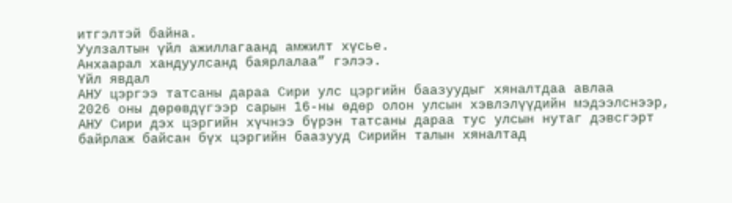итгэлтэй байна.
Уулзалтын үйл ажиллагаанд амжилт хүсье.
Анхаарал хандуулсанд баярлалаа” гэлээ.
Үйл явдал
АНУ цэргээ татсаны дараа Сири улс цэргийн баазуудыг хяналтдаа авлаа
2026 оны дөрөвдүгээр сарын 16-ны өдөр олон улсын хэвлэлүүдийн мэдээлснээр, АНУ Сири дэх цэргийн хүчнээ бүрэн татсаны дараа тус улсын нутаг дэвсгэрт байрлаж байсан бүх цэргийн баазууд Сирийн талын хяналтад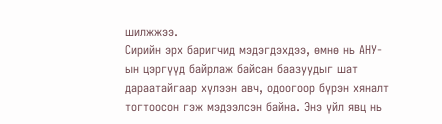шилжжээ.
Сирийн эрх баригчид мэдэгдэхдээ, өмнө нь АНУ-ын цэргүүд байрлаж байсан баазуудыг шат дараатайгаар хүлээн авч, одоогоор бүрэн хяналт тогтоосон гэж мэдээлсэн байна. Энэ үйл явц нь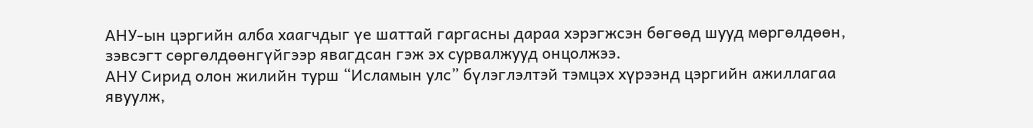АНУ-ын цэргийн алба хаагчдыг үе шаттай гаргасны дараа хэрэгжсэн бөгөөд шууд мөргөлдөөн, зэвсэгт сөргөлдөөнгүйгээр явагдсан гэж эх сурвалжууд онцолжээ.
АНУ Сирид олон жилийн турш “Исламын улс” бүлэглэлтэй тэмцэх хүрээнд цэргийн ажиллагаа явуулж,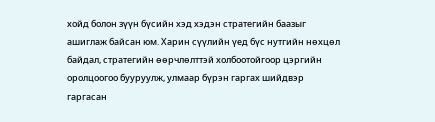хойд болон зүүн бүсийн хэд хэдэн стратегийн баазыг ашиглаж байсан юм. Харин сүүлийн үед бүс нутгийн нөхцөл байдал, стратегийн өөрчлөлттэй холбоотойгоор цэргийн оролцоогоо бууруулж, улмаар бүрэн гаргах шийдвэр гаргасан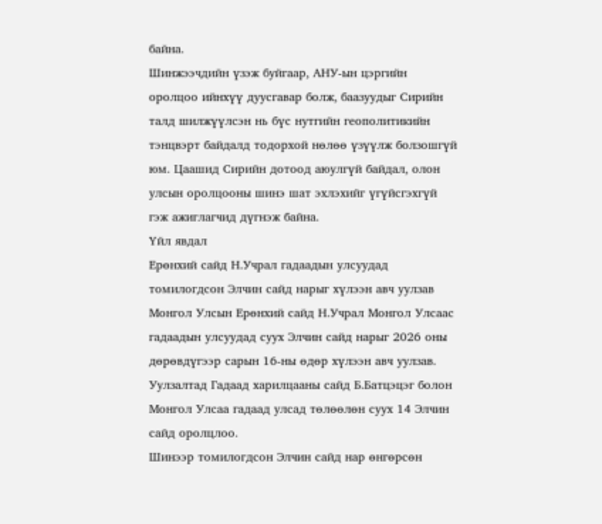байна.
Шинжээчдийн үзэж буйгаар, АНУ-ын цэргийн оролцоо ийнхүү дуусгавар болж, баазуудыг Сирийн талд шилжүүлсэн нь бүс нутгийн геополитикийн тэнцвэрт байдалд тодорхой нөлөө үзүүлж болзошгүй юм. Цаашид Сирийн дотоод аюулгүй байдал, олон улсын оролцооны шинэ шат эхлэхийг үгүйсгэхгүй гэж ажиглагчид дүгнэж байна.
Үйл явдал
Ерөнхий сайд Н.Учрал гадаадын улсуудад томилогдсон Элчин сайд нарыг хүлээн авч уулзав
Монгол Улсын Ерөнхий сайд Н.Учрал Монгол Улсаас гадаадын улсуудад суух Элчин сайд нарыг 2026 оны дөрөвдүгээр сарын 16-ны өдөр хүлээн авч уулзав. Уулзалтад Гадаад харилцааны сайд Б.Батцэцэг болон Монгол Улсаа гадаад улсад төлөөлөн суух 14 Элчин сайд оролцлоо.
Шинээр томилогдсон Элчин сайд нар өнгөрсөн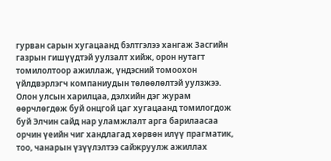гурван сарын хугацаанд бэлтгэлээ хангаж Засгийн газрын гишүүдтэй уулзалт хийж, орон нутагт томилолтоор ажиллаж, үндэсний томоохон үйлдвэрлэгч компаниудын төлөөлөлтэй уулзжээ.
Олон улсын харилцаа, дэлхийн дэг журам өөрчлөгдөж буй онцгой цаг хугацаанд томилогдож буй Элчин сайд нар уламжлалт арга барилаасаа орчин үеийн чиг хандлагад хөрвөн илүү прагматик, тоо, чанарын үзүүлэлтээ сайжруулж ажиллах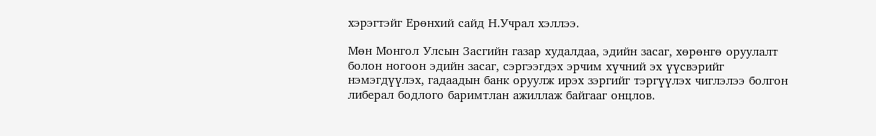хэрэгтэйг Ерөнхий сайд Н.Учрал хэллээ.

Мөн Монгол Улсын Засгийн газар худалдаа, эдийн засаг, хөрөнгө оруулалт болон ногоон эдийн засаг, сэргээгдэх эрчим хүчний эх үүсвэрийг нэмэгдүүлэх, гадаадын банк оруулж ирэх зэргийг тэргүүлэх чиглэлээ болгон либерал бодлого баримтлан ажиллаж байгааг онцлов.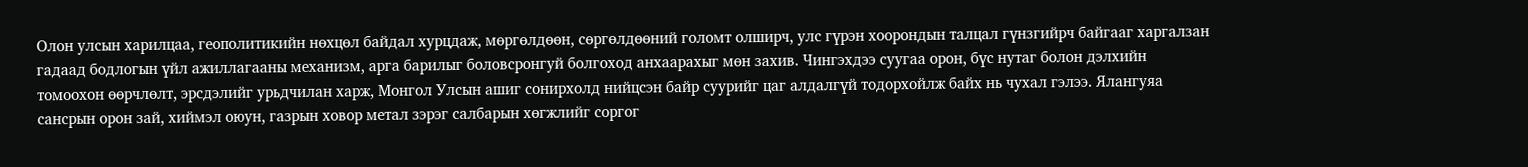Олон улсын харилцаа, геополитикийн нөхцөл байдал хурцдаж, мөргөлдөөн, сөргөлдөөний голомт олширч, улс гүрэн хоорондын талцал гүнзгийрч байгааг харгалзан гадаад бодлогын үйл ажиллагааны механизм, арга барилыг боловсронгуй болгоход анхаарахыг мөн захив. Чингэхдээ суугаа орон, бүс нутаг болон дэлхийн томоохон өөрчлөлт, эрсдэлийг урьдчилан харж, Монгол Улсын ашиг сонирхолд нийцсэн байр суурийг цаг алдалгүй тодорхойлж байх нь чухал гэлээ. Ялангуяа сансрын орон зай, хиймэл оюун, газрын ховор метал зэрэг салбарын хөгжлийг соргог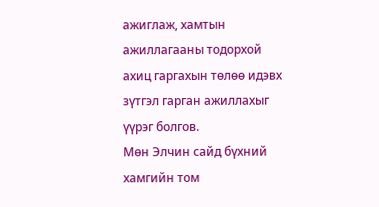ажиглаж, хамтын ажиллагааны тодорхой ахиц гаргахын төлөө идэвх зүтгэл гарган ажиллахыг үүрэг болгов.
Мөн Элчин сайд бүхний хамгийн том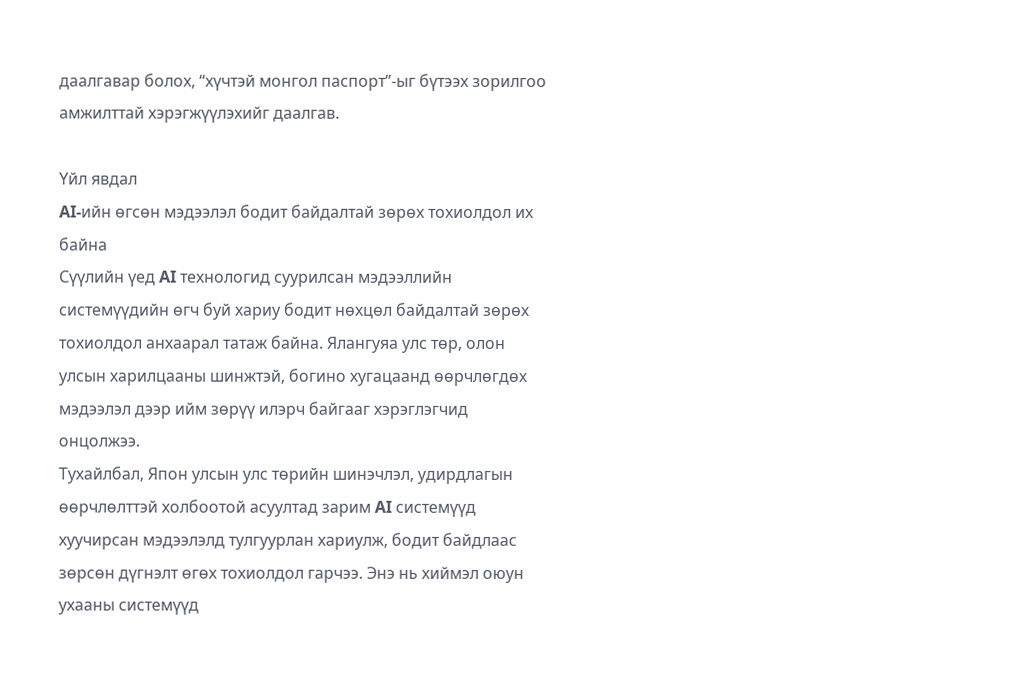даалгавар болох, “хүчтэй монгол паспорт”-ыг бүтээх зорилгоо амжилттай хэрэгжүүлэхийг даалгав.

Үйл явдал
AI-ийн өгсөн мэдээлэл бодит байдалтай зөрөх тохиолдол их байна
Сүүлийн үед AI технологид суурилсан мэдээллийн системүүдийн өгч буй хариу бодит нөхцөл байдалтай зөрөх тохиолдол анхаарал татаж байна. Ялангуяа улс төр, олон улсын харилцааны шинжтэй, богино хугацаанд өөрчлөгдөх мэдээлэл дээр ийм зөрүү илэрч байгааг хэрэглэгчид онцолжээ.
Тухайлбал, Япон улсын улс төрийн шинэчлэл, удирдлагын өөрчлөлттэй холбоотой асуултад зарим AI системүүд хуучирсан мэдээлэлд тулгуурлан хариулж, бодит байдлаас зөрсөн дүгнэлт өгөх тохиолдол гарчээ. Энэ нь хиймэл оюун ухааны системүүд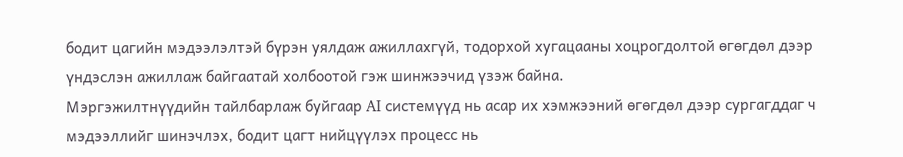бодит цагийн мэдээлэлтэй бүрэн уялдаж ажиллахгүй, тодорхой хугацааны хоцрогдолтой өгөгдөл дээр үндэслэн ажиллаж байгаатай холбоотой гэж шинжээчид үзэж байна.
Мэргэжилтнүүдийн тайлбарлаж буйгаар AI системүүд нь асар их хэмжээний өгөгдөл дээр сургагддаг ч мэдээллийг шинэчлэх, бодит цагт нийцүүлэх процесс нь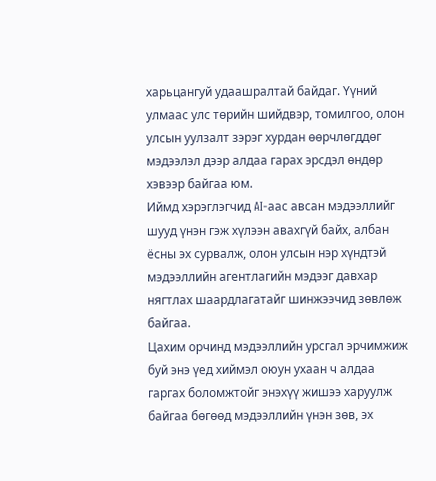харьцангуй удаашралтай байдаг. Үүний улмаас улс төрийн шийдвэр, томилгоо, олон улсын уулзалт зэрэг хурдан өөрчлөгддөг мэдээлэл дээр алдаа гарах эрсдэл өндөр хэвээр байгаа юм.
Иймд хэрэглэгчид AI-аас авсан мэдээллийг шууд үнэн гэж хүлээн авахгүй байх, албан ёсны эх сурвалж, олон улсын нэр хүндтэй мэдээллийн агентлагийн мэдээг давхар нягтлах шаардлагатайг шинжээчид зөвлөж байгаа.
Цахим орчинд мэдээллийн урсгал эрчимжиж буй энэ үед хиймэл оюун ухаан ч алдаа гаргах боломжтойг энэхүү жишээ харуулж байгаа бөгөөд мэдээллийн үнэн зөв, эх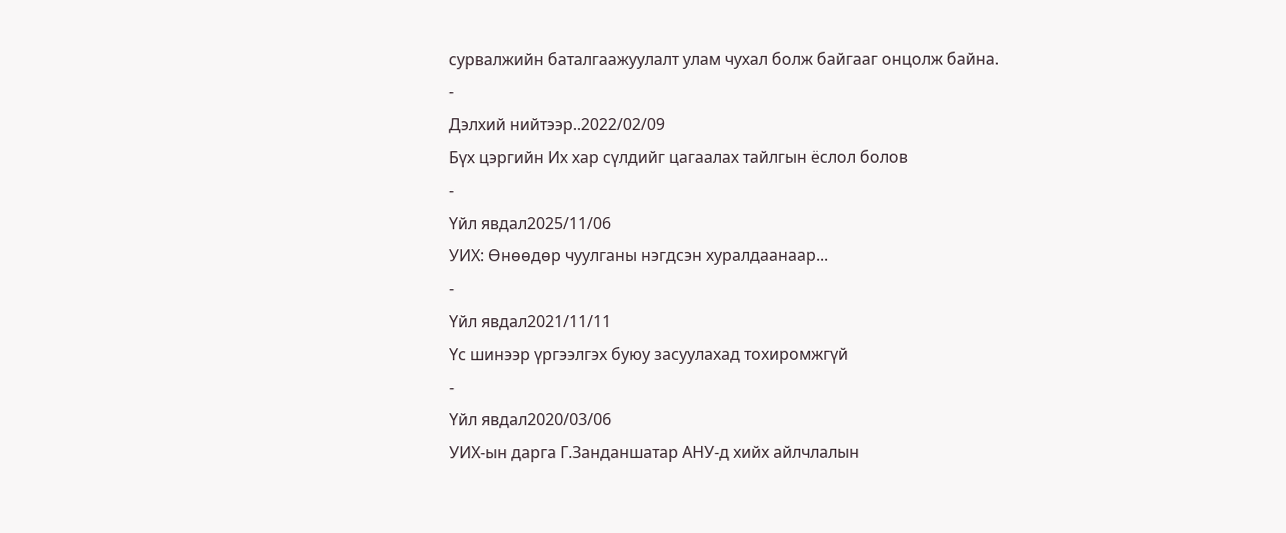сурвалжийн баталгаажуулалт улам чухал болж байгааг онцолж байна.
-
Дэлхий нийтээр..2022/02/09
Бүх цэргийн Их хар сүлдийг цагаалах тайлгын ёслол болов
-
Үйл явдал2025/11/06
УИХ: Өнөөдөр чуулганы нэгдсэн хуралдаанаар...
-
Үйл явдал2021/11/11
Үс шинээр үргээлгэх буюу засуулахад тохиромжгүй
-
Үйл явдал2020/03/06
УИХ-ын дарга Г.Занданшатар АНУ-д хийх айлчлалын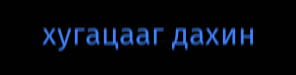хугацааг дахин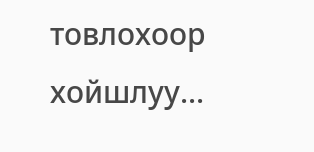товлохоор хойшлуу...